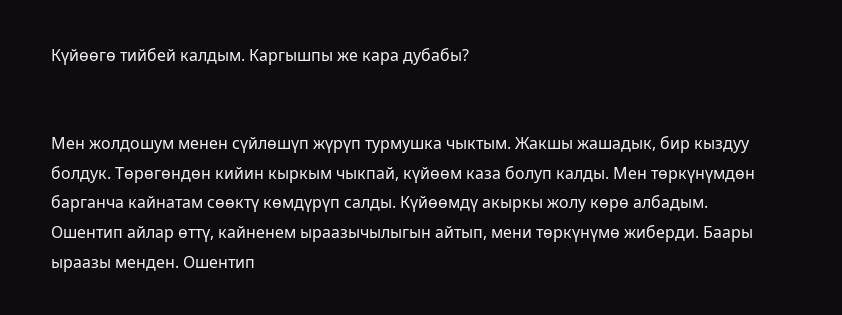Күйөөгө тийбей калдым. Каргышпы же кара дубабы?


Мен жолдошум менен сүйлөшүп жүрүп турмушка чыктым. Жакшы жашадык, бир кыздуу болдук. Төрөгөндөн кийин кыркым чыкпай, күйөөм каза болуп калды. Мен төркүнүмдөн барганча кайнатам сөөктү көмдүрүп салды. Күйөөмдү акыркы жолу көрө албадым. Ошентип айлар өттү, кайненем ыраазычылыгын айтып, мени төркүнүмө жиберди. Баары ыраазы менден. Ошентип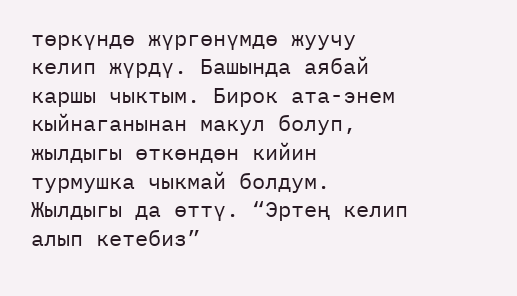төркүндө жүргөнүмдө жуучу келип жүрдү. Башында аябай каршы чыктым. Бирок ата-энем кыйнаганынан макул болуп, жылдыгы өткөндөн кийин турмушка чыкмай болдум. Жылдыгы да өттү. “Эртең келип алып кетебиз”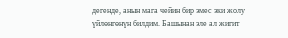дегенде, анын мага чейин бир эмес эки жолу үйлөнгөнүн билдим. Башынан эле ал жигит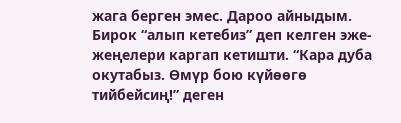жага берген эмес. Дароо айныдым. Бирок “алып кетебиз” деп келген эже-жеңелери каргап кетишти. “Кара дуба окутабыз. Өмүр бою күйөөгө тийбейсиң!” деген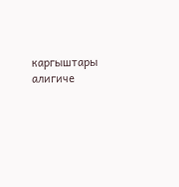каргыштары алигиче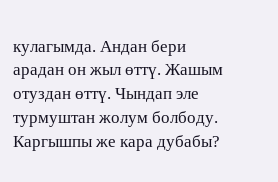кулагымда. Андан бери арадан он жыл өттү. Жашым отуздан өттү. Чындап эле турмуштан жолум болбоду. Каргышпы же кара дубабы?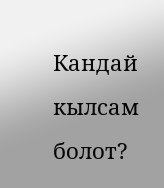Кандай кылсам болот?